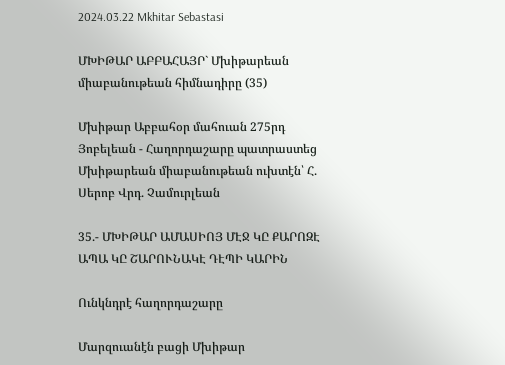2024.03.22 Mkhitar Sebastasi

ՄԽԻԹԱՐ ԱԲԲԱՀԱՅՐ` Մխիթարեան միաբանութեան հիմնադիրը (35)

Մխիթար Աբբահօր մահուան 275րդ Յոբելեան - Հաղորդաշարը պատրաստեց Մխիթարեան միաբանութեան ուխտէն՝ Հ. Սերոբ Վրդ. Չամուրլեան

35.- ՄԽԻԹԱՐ ԱՄԱՍԻՈՅ ՄԷՋ ԿԸ ՔԱՐՈԶԷ ԱՊԱ ԿԸ ՇԱՐՈՒՆԱԿԷ ԴԷՊԻ ԿԱՐԻՆ

Ունկնդրէ հաղորդաշարը

Մարզուանէն բացի Մխիթար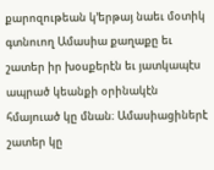քարոզութեան կ՚երթայ նաեւ մօտիկ գտնուող Ամասիա քաղաքը եւ շատեր իր խօսքերէն եւ յատկապէս ապրած կեանքի օրինակէն հմայուած կը մնան։ Ամասիացիներէ շատեր կը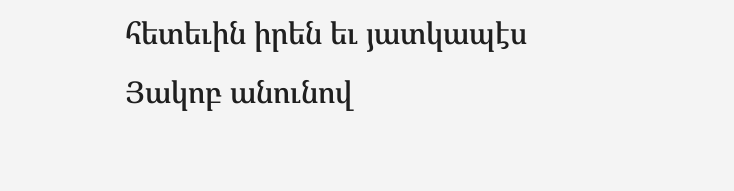հետեւին իրեն եւ յատկապէս Յակոբ անունով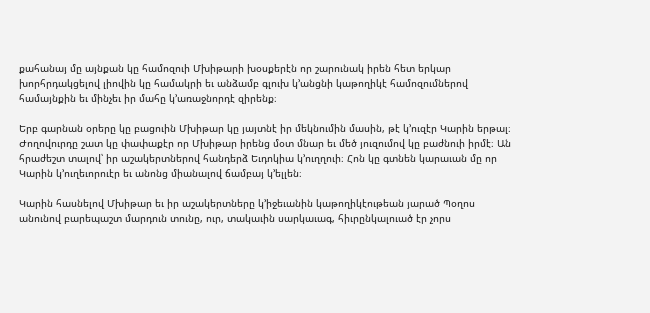քահանայ մը այնքան կը համոզուի Մխիթարի խօսքերէն որ շարունակ իրեն հետ երկար խորհրդակցելով լիովին կը համակրի եւ անձամբ գլուխ կ՚անցնի կաթողիկէ համոզումներով համայնքին եւ մինչեւ իր մահը կ՚առաջնորդէ զիրենք։

Երբ գարնան օրերը կը բացուին Մխիթար կը յայտնէ իր մեկնումին մասին, թէ կ՚ուզէր Կարին երթալ։ Ժողովուրդը շատ կը փափաքէր որ Մխիթար իրենց մօտ մնար եւ մեծ յուզումով կը բաժնուի իրմէ։ Ան հրաժեշտ տալով՝ իր աշակերտներով հանդերձ Եւդոկիա կ՚ուղղուի։ Հոն կը գտնեն կարաւան մը որ Կարին կ՚ուղեւորուէր եւ անոնց միանալով ճամբայ կ՚ելլեն։

Կարին հասնելով Մխիթար եւ իր աշակերտները կ՚իջեւանին կաթողիկէութեան յարած Պօղոս անունով բարեպաշտ մարդուն տունը, ուր, տակաւին սարկաւագ, հիւրընկալուած էր չորս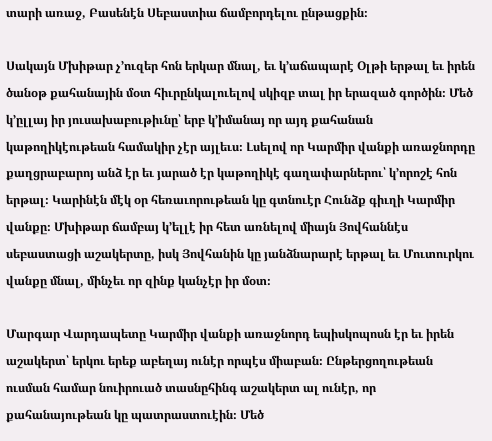տարի առաջ, Բասենէն Սեբաստիա ճամբորդելու ընթացքին։

Սակայն Մխիթար չ՚ուզեր հոն երկար մնալ, եւ կ՚աճապարէ Օլթի երթալ եւ իրեն ծանօթ քահանային մօտ հիւրընկալուելով սկիզբ տալ իր երազած գործին։ Մեծ կ՚ըլլայ իր յուսախաբութիւնը՝ երբ կ՚իմանայ որ այդ քահանան կաթողիկէութեան համակիր չէր այլեւս։ Լսելով որ Կարմիր վանքի առաջնորդը քաղցրաբարոյ անձ էր եւ յարած էր կաթողիկէ գաղափարներու՝ կ՚որոշէ հոն երթալ։ Կարինէն մէկ օր հեռաւորութեան կը գտնուէր Հունձք գիւղի Կարմիր վանքը։ Մխիթար ճամբայ կ՚ելլէ իր հետ առնելով միայն Յովհաննէս սեբաստացի աշակերտը, իսկ Յովհանին կը յանձնարարէ երթալ եւ Մուտուրկու վանքը մնալ, մինչեւ որ զինք կանչէր իր մօտ։

Մարգար Վարդապետը Կարմիր վանքի առաջնորդ եպիսկոպոսն էր եւ իրեն աշակերտ՝ երկու երեք աբեղայ ունէր որպէս միաբան։ Ընթերցողութեան ուսման համար նուիրուած տասնըհինգ աշակերտ ալ ունէր, որ քահանայութեան կը պատրաստուէին։ Մեծ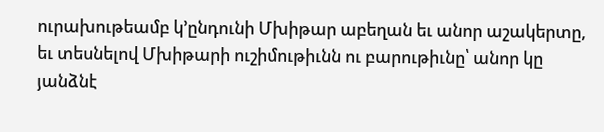ուրախութեամբ կ՚ընդունի Մխիթար աբեղան եւ անոր աշակերտը, եւ տեսնելով Մխիթարի ուշիմութիւնն ու բարութիւնը՝ անոր կը յանձնէ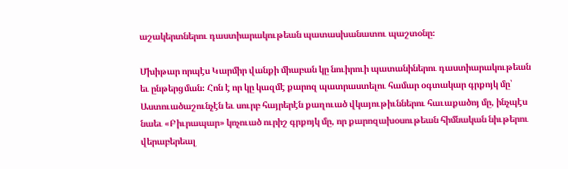աշակերտներու դաստիարակութեան պատասխանատու պաշտօնը։

Մխիթար որպէս Կարմիր վանքի միաբան կը նուիրուի պատանիներու դաստիարակութեան եւ ընթերցման։ Հոն է որ կը կազմէ քարոզ պատրաստելու համար օգտակար գրքոյկ մը՝ Աստուածաշունչէն եւ սուրբ հայրերէն քաղուած վկայութիւններու հաւաքածոյ մը, ինչպէս նաեւ «Բիւրապար» կոչուած ուրիշ գրքոյկ մը, որ քարոզախօսութեան հիմնական նիւթերու վերաբերեալ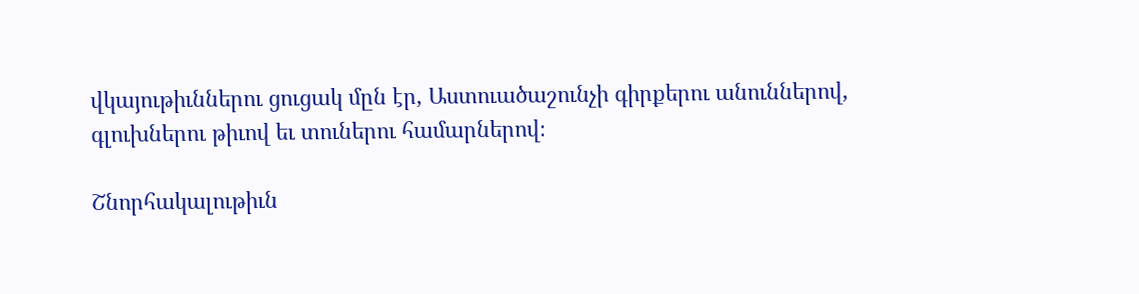վկայութիւններու ցուցակ մըն էր, Աստուածաշունչի գիրքերու անուններով, գլուխներու թիւով եւ տուներու համարներով։

Շնորհակալութիւն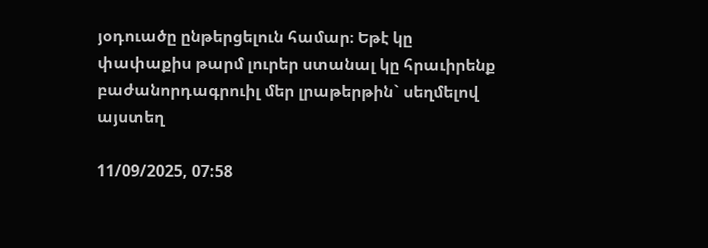յօդուածը ընթերցելուն համար։ Եթէ կը փափաքիս թարմ լուրեր ստանալ կը հրաւիրենք բաժանորդագրուիլ մեր լրաթերթին` սեղմելով այստեղ

11/09/2025, 07:58